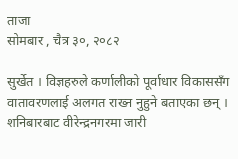ताजा
सोमबार , चैत्र ३०, २०८२

सुर्खेत । विज्ञहरुले कर्णालीको पूर्वाधार विकाससँग वातावरणलाई अलगत राख्न नुहुने बताएका छन् । शनिबारबाट वीरेन्द्रनगरमा जारी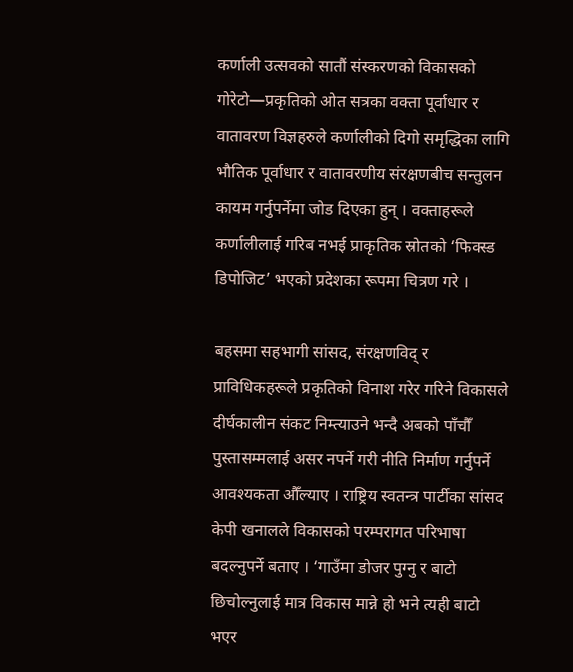कर्णाली उत्सवको सातौं संस्करणको विकासको गोरेटो—प्रकृतिको ओत सत्रका वक्ता पूर्वाधार र वातावरण विज्ञहरुले कर्णालीको दिगो समृद्धिका लागि भौतिक पूर्वाधार र वातावरणीय संरक्षणबीच सन्तुलन कायम गर्नुपर्नेमा जोड दिएका हुन् । वक्ताहरूले कर्णालीलाई गरिब नभई प्राकृतिक स्रोतको ‘फिक्स्ड डिपोजिट’ भएको प्रदेशका रूपमा चित्रण गरे ।

बहसमा सहभागी सांसद, संरक्षणविद् र प्राविधिकहरूले प्रकृतिको विनाश गरेर गरिने विकासले दीर्घकालीन संकट निम्त्याउने भन्दै अबको पाँचौँ पुस्तासम्मलाई असर नपर्ने गरी नीति निर्माण गर्नुपर्ने आवश्यकता औँल्याए । राष्ट्रिय स्वतन्त्र पार्टीका सांसद केपी खनालले विकासको परम्परागत परिभाषा बदल्नुपर्ने बताए । ‘गाउँमा डोजर पुग्नु र बाटो छिचोल्नुलाई मात्र विकास मान्ने हो भने त्यही बाटो भएर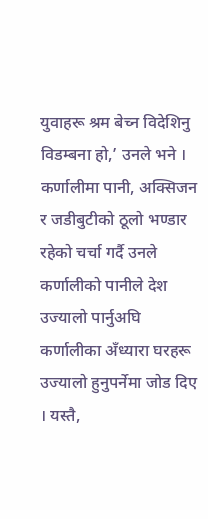युवाहरू श्रम बेच्न विदेशिनु विडम्बना हो,’ उनले भने । कर्णालीमा पानी, अक्सिजन र जडीबुटीको ठूलो भण्डार रहेको चर्चा गर्दै उनले कर्णालीको पानीले देश उज्यालो पार्नुअघि कर्णालीका अँध्यारा घरहरू उज्यालो हुनुपर्नेमा जोड दिए । यस्तै,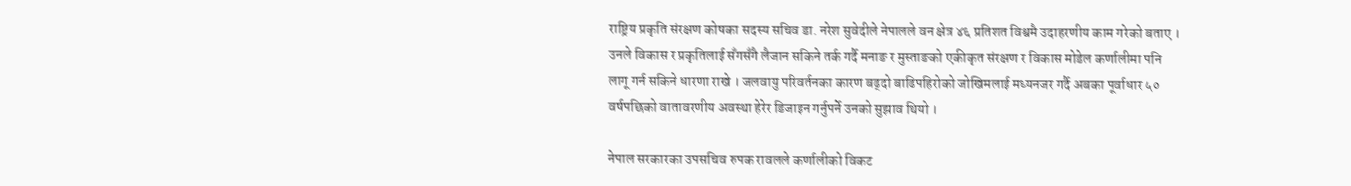राष्ट्रिय प्रकृति संरक्षण कोषका सदस्य सचिव डा. नरेश सुवेदीले नेपालले वन क्षेत्र ४६ प्रतिशत विश्वमै उदाहरणीय काम गरेको बताए । उनले विकास र प्रकृतिलाई सँगसँगै लैजान सकिने तर्क गर्दै मनाङ र मुस्ताङको एकीकृत संरक्षण र विकास मोडेल कर्णालीमा पनि लागू गर्न सकिने धारणा राखे । जलवायु परिवर्तनका कारण बढ्दो बाढिपहिरोको जोखिमलाई मध्यनजर गर्दै अबका पूर्वाधार ५० वर्षपछिको वातावरणीय अवस्था हेरेर डिजाइन गर्नुपर्ने उनको सुझाव थियो ।

नेपाल सरकारका उपसचिव रुपक रावलले कर्णालीको विकट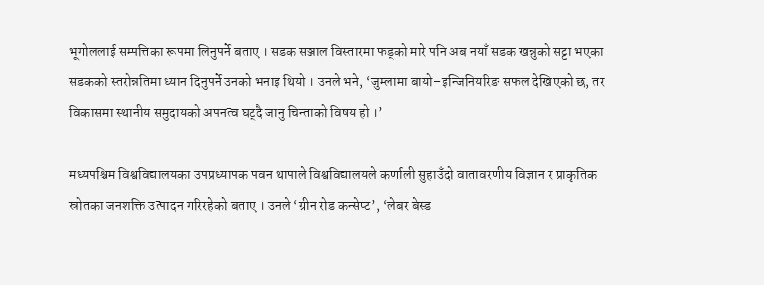भूगोललाई सम्पत्तिका रूपमा लिनुपर्ने बताए । सडक सञ्जाल विस्तारमा फड्को मारे पनि अब नयाँ सडक खन्नुको सट्टा भएका सडकको स्तरोन्नतिमा ध्यान दिनुपर्ने उनको भनाइ थियो । उनले भने, ‘जुम्लामा बायो–इन्जिनियरिङ सफल देखिएको छ, तर विकासमा स्थानीय समुदायको अपनत्व घट्दै जानु चिन्ताको विषय हो ।’

मध्यपश्चिम विश्वविद्यालयका उपप्रध्यापक पवन थापाले विश्वविद्यालयले कर्णाली सुहाउँदो वातावरणीय विज्ञान र प्राकृतिक स्रोतका जनशक्ति उत्पादन गरिरहेको बताए । उनले ‘ग्रीन रोड कन्सेप्ट’, ‘लेबर बेस्ड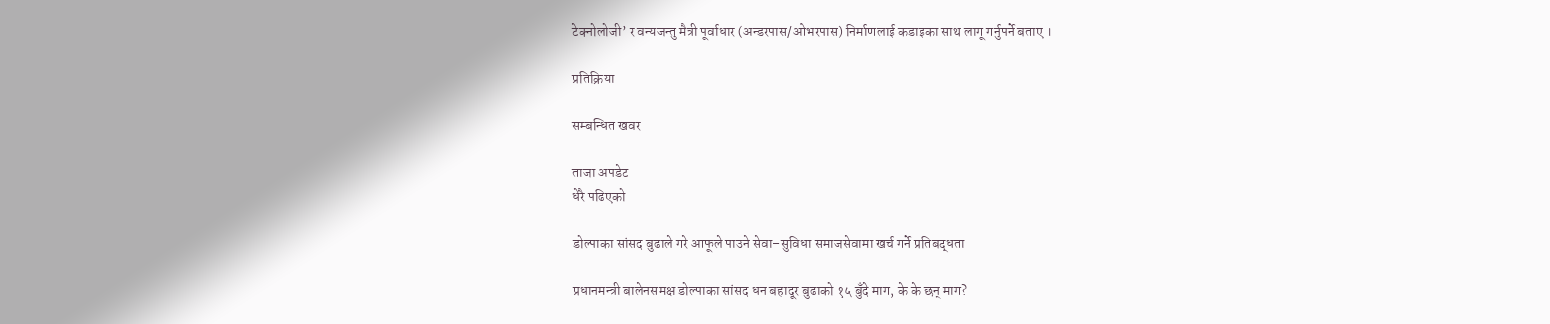टेक्नोलोजी’ र वन्यजन्तु मैत्री पूर्वाधार (अन्डरपास/ओभरपास) निर्माणलाई कडाइका साथ लागू गर्नुपर्ने बताए ।

प्रतिक्रिया

सम्बन्धित खवर

ताजा अपडेट
धेरै पढिएको

डोल्पाका सांसद बुढाले गरे आफूले पाउने सेवा–सुविधा समाजसेवामा खर्च गर्ने प्रतिबद्धता

प्रधानमन्त्री बालेनसमक्ष डोल्पाका सांसद धन बहादूर बुढाको १५ बुँदे माग, के के छन् माग?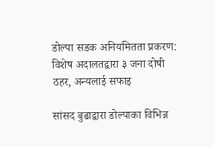डोल्पा सडक अनियमितता प्रकरण: विशेष अदालतद्वारा ३ जना दोषी ठहर, अन्यलाई सफाइ

सांसद बुढाद्वारा डोल्पाका विभिन्न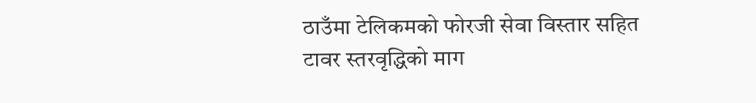ठाउँमा टेलिकमको फोरजी सेवा विस्तार सहित टावर स्तरवृद्धिको माग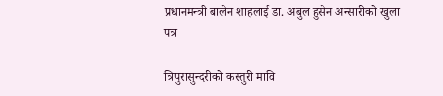प्रधानमन्त्री बालेन शाहलाई डा. अबुल हुसेन अन्सारीको खुला पत्र

त्रिपुरासुन्दरीको कस्तुरी मावि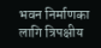भवन निर्माणका लागि त्रिपक्षीय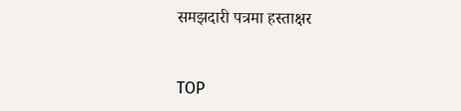समझदारी पत्रमा हस्ताक्षर


TOP